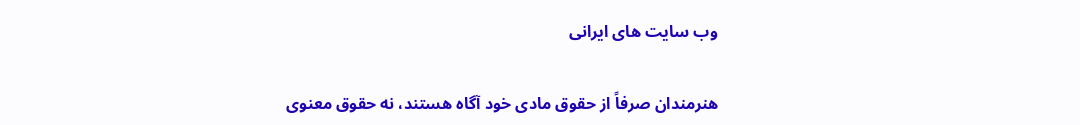وب سایت های ایرانی


هنرمندان صرفاً از حقوق مادی خود آگاه هستند، نه حقوق معنوی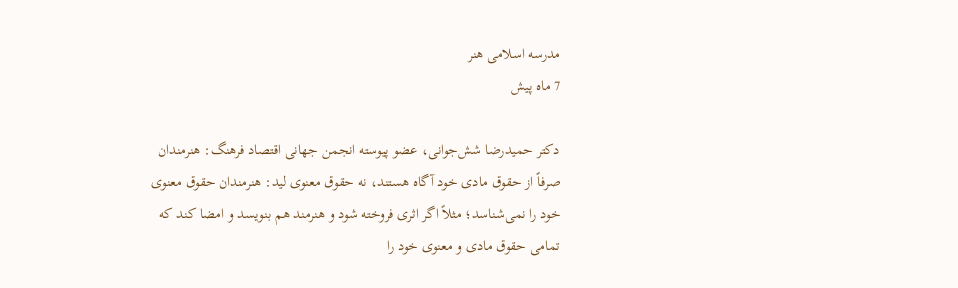مدرسه اسلامی هنر
7 ماه پیش

دکتر حمیدرضا شش‌جوانی، عضو پیوسته انجمن جهانی اقتصاد فرهنگ: هنرمندان صرفاً از حقوق مادی خود آگاه هستند، نه حقوق معنوی لید: هنرمندان حقوق معنوی خود را نمی‌شناسد؛ مثلاً اگر اثری فروخته شود و هنرمند هم بنویسد و امضا کند که تمامی حقوق مادی و معنوی خود را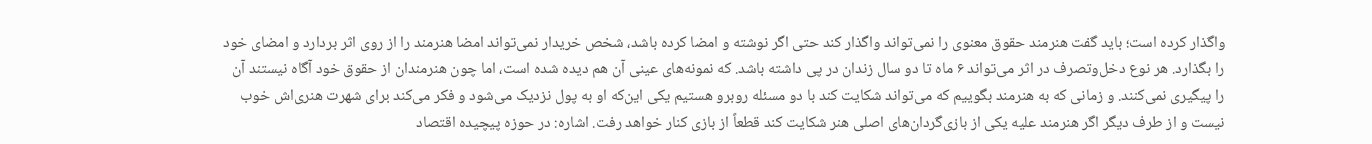واگذار کرده است؛ باید گفت هنرمند حقوق معنوی را نمی‌تواند واگذار کند حتی اگر نوشته و امضا کرده باشد، شخص خریدار نمی‌تواند امضا هنرمند را از روی اثر بردارد و امضای خود را بگذارد. هر نوع دخل‌وتصرف در اثر می‌تواند ۶ ماه تا دو سال زندان در پی داشته باشد. که نمونه‌های عینی آن هم دیده شده است، اما چون هنرمندان از حقوق خود آگاه نیستند آن را پیگیری نمی‌کنند. و زمانی که به هنرمند بگوییم که می‌تواند شکایت کند با دو مسئله روبرو هستیم یکی این‌که او به پول نزدیک می‌شود و فکر می‌کند برای شهرت هنری‌اش خوب نیست و از طرف دیگر اگر هنرمند علیه یکی از بازی‌گردان‌های اصلی هنر شکایت کند قطعاً از بازی کنار خواهد رفت. اشاره: در حوزه پیچیده اقتصاد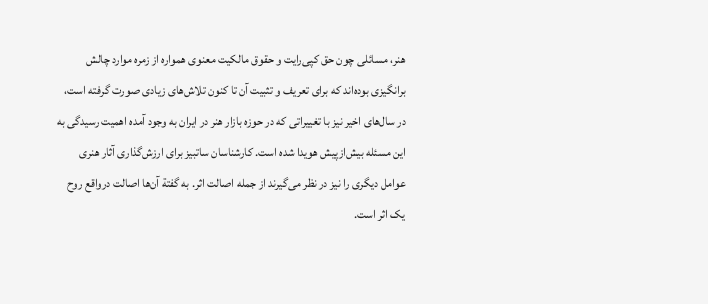هنر، مسائلی چون حق کپی‌رایت و حقوق مالکیت معنوی همواره از زمره موارد چالش برانگیزی بوده‌اند که برای تعریف و تثبیت آن تا کنون تلاش‌های زیادی صورت گرفته است، در سال‌های اخیر نیز با تغییراتی که در حوزه بازار هنر در ایران به وجود آمده اهمیت رسیدگی به این مسئله بیش‌ازپیش هویدا شده است. کارشناسان ساتبیز برای ارزش‌گذاری آثار هنری عوامل دیگری را نیز در نظر می‌گیرند از جمله اصالت اثر. به گفتة آن‌ها اصالت درواقع روح یک اثر است.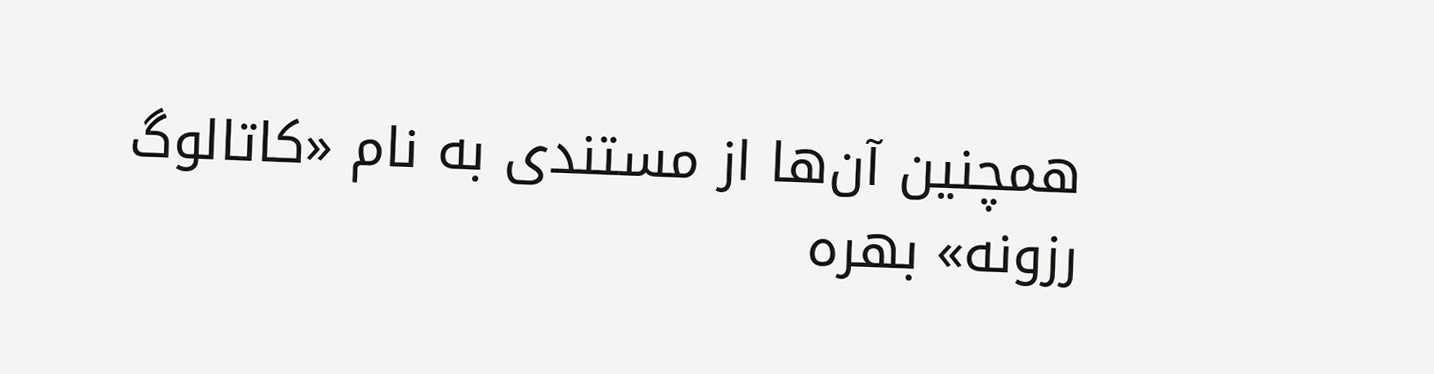همچنین آن‌ها از مستندی به نام «کاتالوگ رزونه» بهره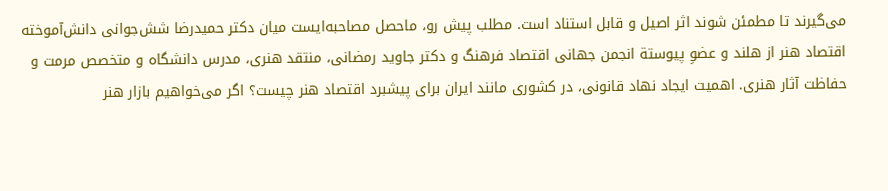می‌گیرند تا مطمئن شوند اثر اصیل و قابل استناد است. مطلب پیش رو، ماحصل مصاحبه‌ایست میان دکتر حمیدرضا شش‌جوانی دانش‌آموخته اقتصاد هنر از هلند و عضوِ پیوستة انجمن جهانی اقتصاد فرهنگ و دکتر جاوید رمضانی، منتقد هنری، مدرس دانشگاه و متخصص مرمت و حفاظت آثار هنری. اهمیت ایجاد نهاد قانونی، در کشوری مانند ایران برای پیشبرد اقتصاد هنر چیست؟ اگر می‌خواهیم بازار هنر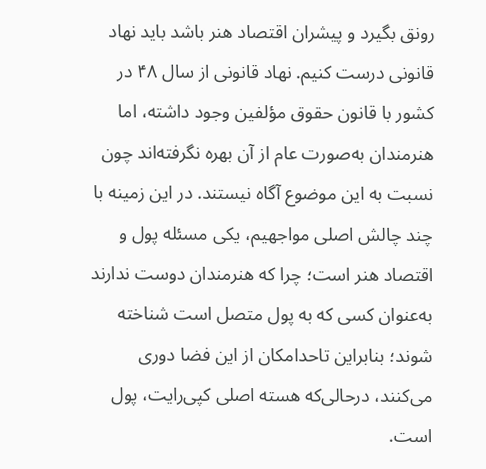رونق بگیرد و پیشران اقتصاد هنر باشد باید نهاد قانونی درست کنیم. نهاد قانونی از سال ۴۸ در کشور با قانون حقوق مؤلفین وجود داشته، اما هنرمندان به‌صورت عام از آن بهره نگرفته‌اند چون نسبت به این موضوع آگاه نیستند. در این زمینه با چند چالش اصلی مواجهیم، یکی مسئله پول و اقتصاد هنر است؛ چرا که هنرمندان دوست ندارند به‌عنوان کسی که به پول متصل است شناخته شوند؛ بنابراین تاحدامکان از این فضا دوری می‌کنند، درحالی‌که هسته اصلی کپی‌رایت، پول است.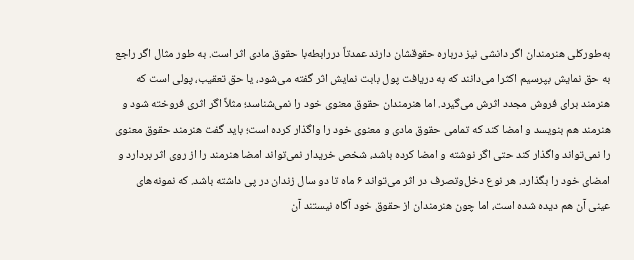به‌طورکلی هنرمندان اگر دانشی نیز درباره حقوقشان دارند عمدتاً دررابطه‌با حقوق مادی اثر است. به طور مثال اگر راجع به حق نمایش بپرسیم اکثرا می‌دانند که به دریافت پول بابت نمایش اثر گفته می‌شود، یا حق تعقیب، پولی است که هنرمند برای فروش مجدد اثرش می‌گیرد. اما هنرمندان حقوق معنوی خود را نمی‌شناسد؛ مثلاً اگر اثری فروخته شود و هنرمند هم بنویسد و امضا کند که تمامی حقوق مادی و معنوی خود را واگذار کرده است؛ باید گفت هنرمند حقوق معنوی را نمی‌تواند واگذار کند حتی اگر نوشته و امضا کرده باشد، شخص خریدار نمی‌تواند امضا هنرمند را از روی اثر بردارد و امضای خود را بگذارد. هر نوع دخل‌وتصرف در اثر می‌تواند ۶ ماه تا دو سال زندان در پی داشته باشد. که نمونه‌های عینی آن هم دیده شده است، اما چون هنرمندان از حقوق خود آگاه نیستند آن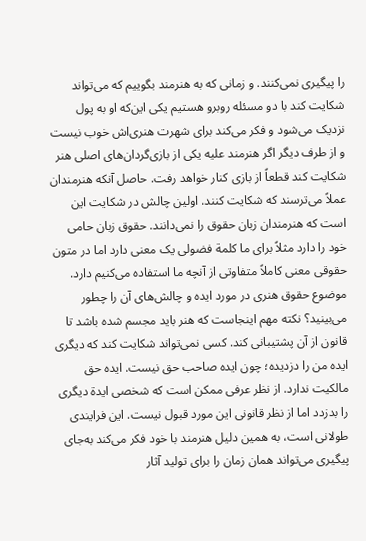را پیگیری نمی‌کنند. و زمانی که به هنرمند بگوییم که می‌تواند شکایت کند با دو مسئله روبرو هستیم یکی این‌که او به پول نزدیک می‌شود و فکر می‌کند برای شهرت هنری‌اش خوب نیست و از طرف دیگر اگر هنرمند علیه یکی از بازی‌گردان‌های اصلی هنر شکایت کند قطعاً از بازی کنار خواهد رفت. حاصل آنکه هنرمندان عملاً می‌ترسند که شکایت کنند. اولین چالش در شکایت این است که هنرمندان زبان حقوق را نمی‌دانند. حقوق زبان حامی خود را دارد مثلاً برای ما کلمة فضولی یک معنی دارد اما در متون حقوقی معنی کاملاً متفاوتی از آنچه ما استفاده می‌کنیم دارد. موضوع حقوق هنری در مورد ایده و چالش‌های آن را چطور می‌بینید؟ نکته مهم اینجاست که هنر باید مجسم شده باشد تا قانون از آن پشتیبانی کند. کسی نمی‌تواند شکایت کند که دیگری ایده من را دزدیده؛ چون ایده صاحب حق نیست. ایده حق مالکیت ندارد. از نظر عرفی ممکن است که شخصی ایدة دیگری را بدزدد اما از نظر قانونی این مورد قبول نیست. این فرایندی طولانی است، به همین دلیل هنرمند با خود فکر می‌کند به‌جای پیگیری می‌تواند همان زمان را برای تولید آثار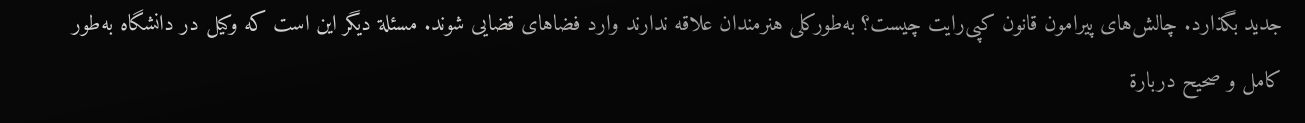جدید بگذارد. چالش‌های پیرامون قانون کپی‌رایت چیست؟ به‌طورکلی هنرمندان علاقه ندارند وارد فضاهای قضایی شوند. مسئلة دیگر این است که وکیل در دانشگاه به‌طور کامل و صحیح دربارة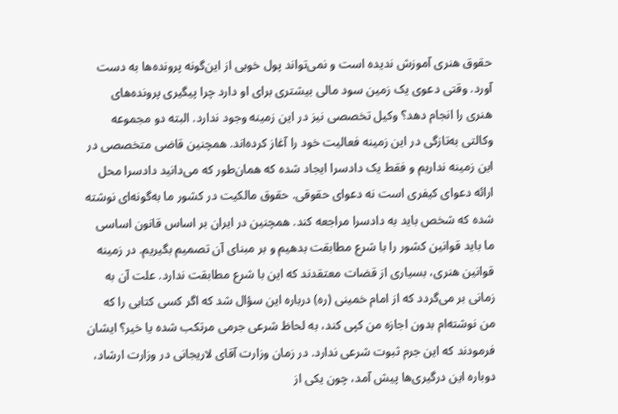حقوق هنری آموزش ندیده است و نمی‌تواند پول خوبی از این‌گونه پرونده‌ها به دست آورد. وقتی دعوی یک زمین سود مالی بیشتری برای او دارد چرا پیگیری پرونده‌های هنری را انجام دهد؟ وکیل تخصصی نیز در این زمینه وجود ندارد. البته دو مجموعه وکالتی به‌تازگی در این زمینه فعالیت خود را آغاز کرده‌اند. همچنین قاضی متخصصی در این زمینه نداریم و فقط یک دادسرا ایجاد شده که همان‌طور که می‌دانید دادسرا محل ارائه دعوای کیفری است نه دعوای حقوقی. حقوق مالکیت در کشور ما به‌گونه‌ای نوشته شده که شخص باید به دادسرا مراجعه کند. همچنین در ایران بر اساس قانون اساسی ما باید قوانین کشور را با شرع مطابقت بدهیم و بر مبنای آن تصمیم بگیریم. در زمینه قوانین هنری، بسیاری از قضات معتقدند که این با شرع مطابقت ندارد. علت آن به زمانی بر می‌گردد که از امام خمینی (ره) درباره این سؤال شد که اگر کسی کتابی را که من نوشته‌ام بدون اجازه من کپی کند، به لحاظ شرعی جرمی مرتکب شده یا خیر؟ ایشان فرمودند که این جرم ثبوت شرعی ندارد. در زمان وزارت آقای لاریجانی در وزارت ارشاد، دوباره این درگیری‌ها پیش آمد، چون یکی از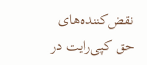نقض‌کننده‌های حق کپی‌رایت در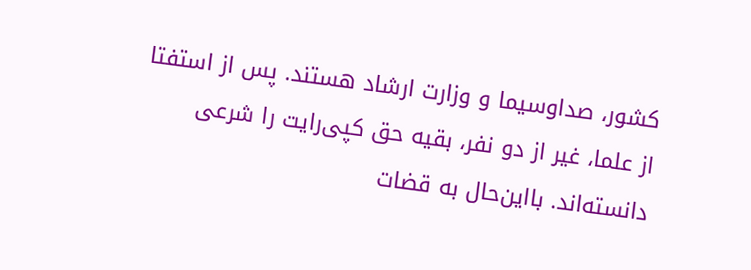کشور، صداوسیما و وزارت ارشاد هستند. پس از استفتا از علما، غیر از دو نفر، بقیه حق کپی‌رایت را شرعی دانسته‌اند. بااین‌حال به قضات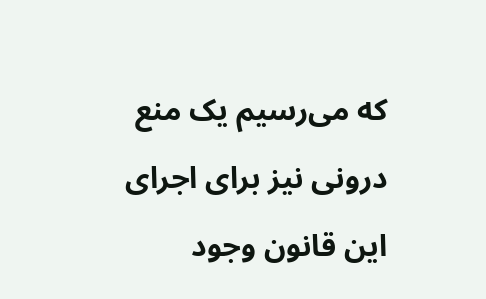که می‌رسیم یک منع درونی نیز برای اجرای این قانون وجود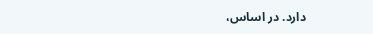دارد. در اساس،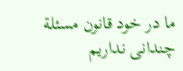ما در خود قانون مسئلة چندانی نداریم